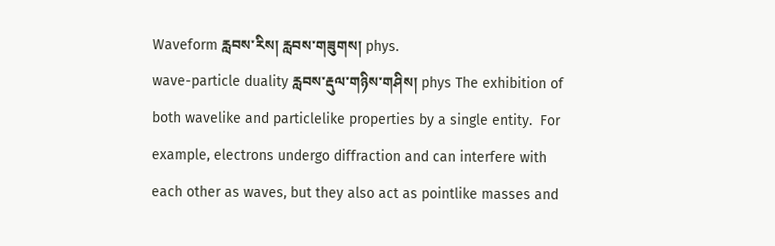Waveform རླབས་རིས། རླབས་གཟུགས། phys.
wave-particle duality རླབས་རྡུལ་གཉིས་གཤིས། phys The exhibition of both wavelike and particlelike properties by a single entity.  For example, electrons undergo diffraction and can interfere with each other as waves, but they also act as pointlike masses and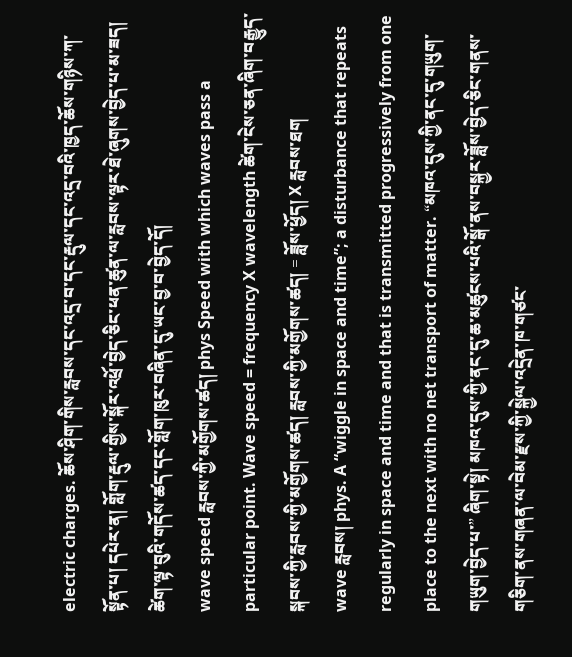electric charges. ཆོས་ཤིག་གིས་རླབས་དང་འདྲ་བ་དང་རྡུལ་དང་འདྲ་བའི་ཁྱད་ཆོས་གཉིས་ཀ་སྟོན་པ། དཔེར་ན། གློག་རྡུལ་གྱིས་སྐོར་འཕྲོ་བྱེད་ཅིང་ཕན་ཚུན་ལ་རླབས་ལྟར་ཐེ་ཞུགས་བྱེད་པ་མ་ཟད། ཚེག་ལྟ་བུའི་གདོས་ཚད་དང་གློག་ཁུར་བཞིན་དུ་ཡང་བྱ་བ་བྱེད་དོ།
wave speed རླབས་ཀྱི་མགྱོགས་ཚད། phys Speed with which waves pass a particular point. Wave speed = frequency X wavelength ཚེག་ངེས་ཅན་ཞིག་བརྒྱུད་སྐབས་ཀྱི་རླབས་ཀྱི་མགྱོགས་ཚད། རླབས་ཀྱི་མགྱོགས་ཚད། = ཟློས་ཕྱོད། X རླབས་ཐག
wave རླབས། phys. A “wiggle in space and time”; a disturbance that repeats regularly in space and time and that is transmitted progressively from one place to the next with no net transport of matter. “མཁའ་དུས་ཀྱི་ནང་དུ་གཡུག་གཡུག་བྱེད་པ་” ཞིག་སྟེ། མཁའ་དུས་ཀྱི་ནང་དུ་ཆ་མཚུངས་པའི་སྒོ་ནས་བསྐྱར་ཟློས་བྱེད་ཅིང་གནས་གཅིག་ནས་གཞན་ལ་བེམ་རྫས་ཀྱི་སྐྱེལ་འདྲེན་ཁ་གཙང་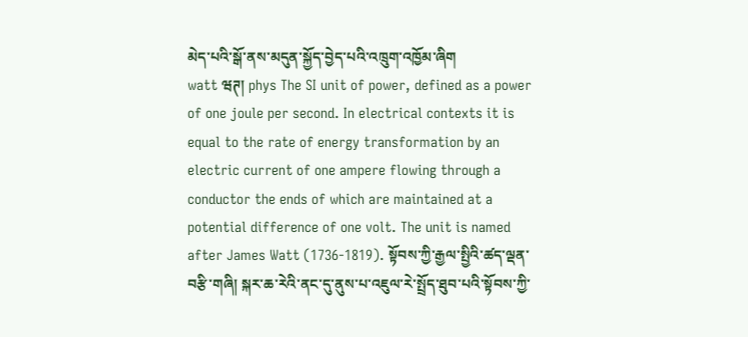མེད་པའི་སྒོ་ནས་མདུན་སྐྱོད་བྱེད་པའི་འཁྲུག་འཁྱོམ་ཞིག
watt ཝཊ། phys The SI unit of power, defined as a power of one joule per second. In electrical contexts it is equal to the rate of energy transformation by an electric current of one ampere flowing through a conductor the ends of which are maintained at a potential difference of one volt. The unit is named after James Watt (1736-1819). སྟོབས་ཀྱི་རྒྱལ་སྤྱིའི་ཚད་ལྡན་བརྩི་གཞི། སྐར་ཆ་རེའི་ནང་དུ་ནུས་པ་འཇུལ་རེ་སྤྲོད་ཐུབ་པའི་སྟོབས་ཀྱི་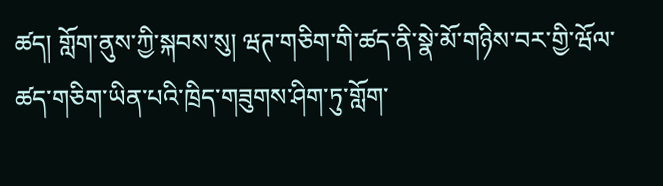ཚད། གློག་ནུས་ཀྱི་སྐབས་སུ། ཝཊ་གཅིག་གི་ཚད་ནི་སྣེ་མོ་གཉིས་བར་གྱི་ཝོལ་ཚད་གཅིག་ཡིན་པའི་ཁྲིད་གཟུགས་ཤིག་ཏུ་གློག་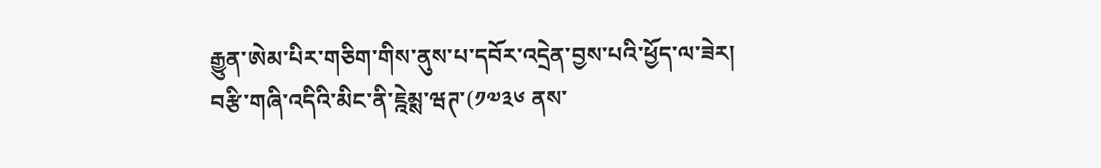རྒྱུན་ཨེམ་པིར་གཅིག་གིས་ནུས་པ་དབོར་འདྲེན་བྱས་པའི་ཕྱོད་ལ་ཟེར། བརྩི་གཞི་འདིའི་མིང་ནི་ཇྰེམྶ་ཝཊ་(༡༧༣༦ ནས་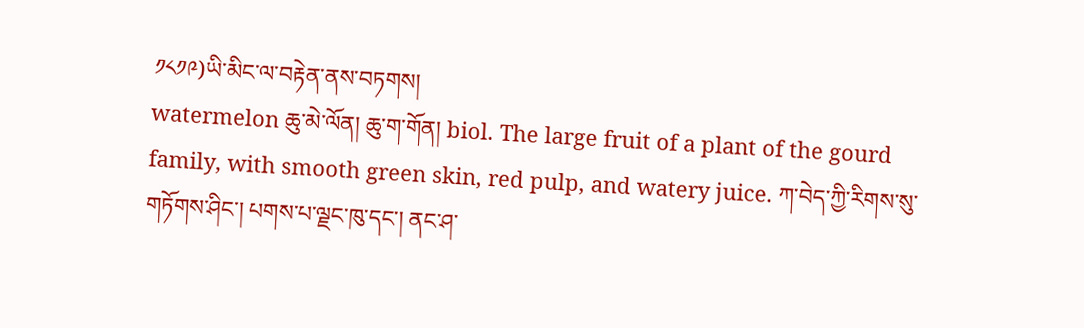༡༨༡༩)ཡི་མིང་ལ་བརྟེན་ནས་བཏགས།
watermelon ཆུ་མེ་ལོན། ཆུ་ག་གོན། biol. The large fruit of a plant of the gourd family, with smooth green skin, red pulp, and watery juice. ཀ་བེད་ཀྱི་རིགས་སུ་གཏོགས་ཤིང་། པགས་པ་ལྗང་ཁུ་དང་། ནང་ཤ་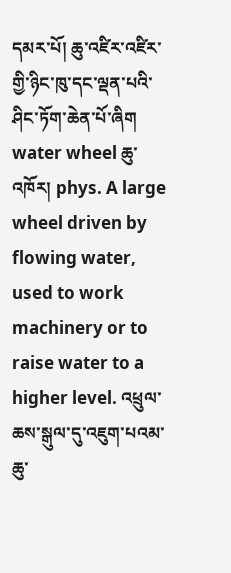དམར་པོ། ཆུ་འཛིར་འཛིར་གྱི་ཉིང་ཁུ་དང་ལྡན་པའི་ཤིང་ཏོག་ཆེན་པོ་ཞིག
water wheel ཆུ་འཁོར། phys. A large wheel driven by flowing water, used to work machinery or to raise water to a higher level. འཕྲུལ་ཆས་སྒུལ་དུ་འཇུག་པའམ་ཆུ་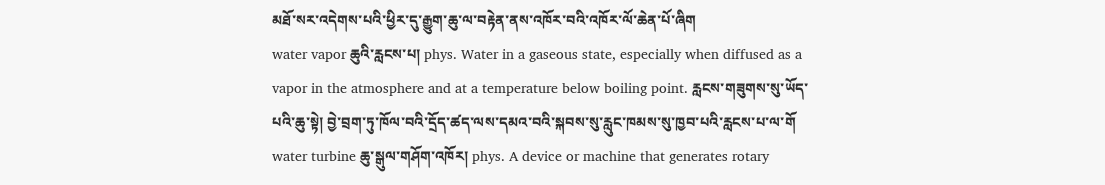མཐོ་སར་འདེགས་པའི་ཕྱིར་དུ་རྒྱུག་ཆུ་ལ་བརྟེན་ནས་འཁོར་བའི་འཁོར་ལོ་ཆེན་པོ་ཞིག
water vapor ཆུའི་རླངས་པ། phys. Water in a gaseous state, especially when diffused as a vapor in the atmosphere and at a temperature below boiling point. རླངས་གཟུགས་སུ་ཡོད་པའི་ཆུ་སྟེ། བྱེ་བྲག་ཏུ་ཁོལ་བའི་དྲོད་ཚད་ལས་དམའ་བའི་སྐབས་སུ་རླུང་ཁམས་སུ་ཁྱབ་པའི་རླངས་པ་ལ་གོ
water turbine ཆུ་སྒུལ་གཤོག་འཁོར། phys. A device or machine that generates rotary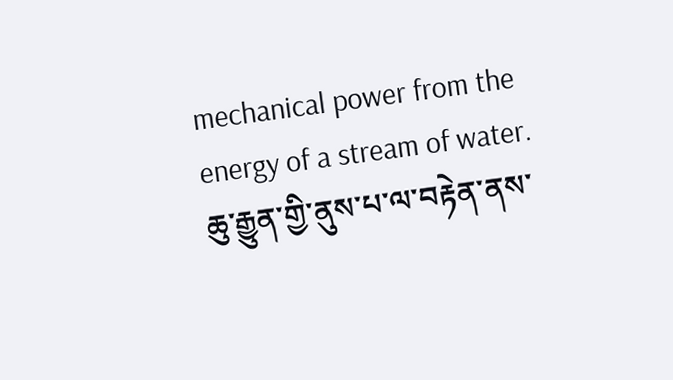mechanical power from the energy of a stream of water. ཆུ་རྒྱུན་གྱི་ནུས་པ་ལ་བརྟེན་ནས་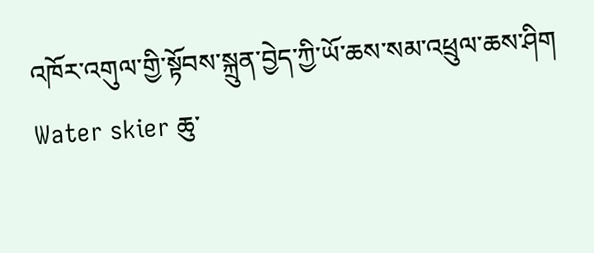འཁོར་འགུལ་གྱི་སྟོབས་སྐྲུན་བྱེད་ཀྱི་ཡོ་ཆས་སམ་འཕྲུལ་ཆས་ཤིག
Water skier ཆུ་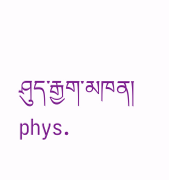ཤུད་རྒྱག་མཁན། phys.